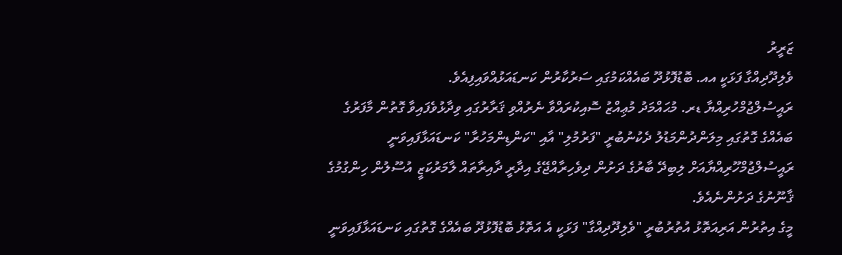ޒަރީރު
ވެލިދޫދިއްގާ ފަޅަކީ އއ. ބޮޑުފޮޅުދޫ ބައެއްކަމުގައި ސަރުކާރުން ކަނޑައަޅުއްވައިފިއެވެ.
ރައީސުލްޖުމްހުރިއްޔާ ޑރ. މުޙައްމަދު މުޢިއްޒު ސޮއިކުރައްވާ ނެރުއްވި ޤަރާރުގައި ވިދާޅުވެފައިވާ ގޮތުން މާފަރުގެ ބައެއްގެ ގޮތުގައި މިލަންދުންމަޑުލު ދެކުނުބުރީ "ފަރުމުލި" އާއި "ކަންޑިންމަހުރާ" ކަނޑައަޅާފައިވަނީ ރައީސުލްޖުމްހޫރިއްޔާއަށް ލިބިދޭ ބާރުގެ ދަށުން ދިވެހިރާއްޖޭގެ އިދާރީ ދާއިރާތައް ލާމަރުކަޒީ އުސޫލުން ހިންގުމުގެ ޤާނޫނުގެ ދަށުންނެއެވެ.
މީގެ އިތުރުން އަރިއަތޮޅު އުތުރުބުރީ "ވެލިދޫދިއްގާ" ފަޅަކީ އެ އަތޮޅު ބޮޑުފޮޅުދޫ ބައެއްގެ ގޮތުގައި ކަނޑައަޅާފައިވަނީ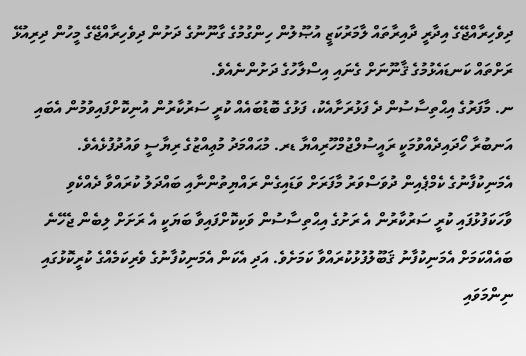ދިވެހިރާއްޖޭގެ އިދާރީ ދާއިރާތައް ލާމަރުކަޒީ އުޞޫލުން ހިންގުމުގެ ގާނޫނުގެ ދަށުން ދިވެހިރާއްޖޭގެ މީހުން ދިރިއުޅޭ ރަށްތައް ކަނޑައެޅުމުގެ ޤާނޫނަށް ގެނައި އިސްލާހުގެ ދަށުންނެއެވެ.
ނ. މާފަރުގެ އިޙްތިސާސުން ދެ ފަޅުރަށާއެކު، ފަޅުގެ ބޮޑުބައެއް ކުރީ ސަރުކާރުން އުނިކޮށްފައިވުމުން އެބައި އަނބުރާ ހޯދައިދެއްވުމަކީ ރައީސުލްޖުމްހޫރިއްޔާ ޑރ. މުޙައްމަދު މުޢިއްޒުގެ ރިޔާސީ ވައުދުފުޅެއެވެ.
އެމަނިކުފާނުގެ ކެމްޕެއިން ދުވަސްވަރު މާފަރަށް ވަޑައިގެން ރައްޔިތުންނާއި ބައްދަލު ކުރައްވާ ދެއްކެވި ވާހަކަފުޅުފައި ކުރީ ސަރުކާރުން އެ ރަށުގެ އިޙްތިސާސުން ވަކިކޮށްފައިވާ ބަޔަކީ އެ ރަށަށް ލިބެން ޖެހޭނެ ބައެއްކަމަށް އެމަނިކުފާނު ޤަބޫލުފުޅުކުރައްވާ ކަމަށެވެ. އަދި އެކަން އެމަނިކުފާނުގެ ވެރިކަމެއްގެ ކުރީކޮޅުގައި ނިންމަވައި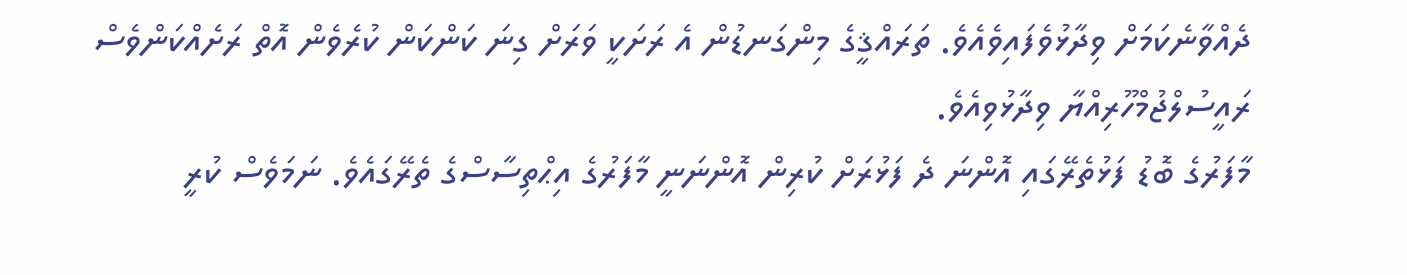ދެއްވާނެކަމަށް ވިދާޅުވެފައިވެއެވެ. ތަރައްޤީގެ މިންގަނޑުން އެ ރަށަކީ ވަރަށް ގިނަ ކަންކަން ކުރެވެން އޮތް ރަށެއްކަންވެސް ރައީސުލްޖުމްހޫރިއްޔާ ވިދާޅުވިއެވެ.
މާފަރުގެ ބޮޑު ފަޅުތެރޭގައި އޮންނަ ދެ ފަޅުރަށް ކުރިން އޮންނަނީ މާފަރުގެ އިޙްތިސާސްގެ ތެރޭގައެވެ. ނަމަވެސް ކުރީ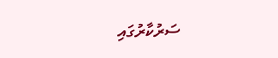ސަރުކާރުގައި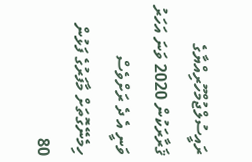ރައީސުލްޖުމްހޫރިއްޔާގެ ޤަރާރަކުން 2020 ވަނަ އަހަރު ވަނީ އެ ދެ ރަށްވެސް ހިމެނޭގޮތަށް މާފަރުގެ ފަޅުން 80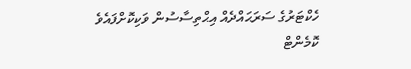ހެކްޓަރުގެ ސަރަޙައްދެއް އިޙްތިސާސުން ވަކިކޮށްފައެވެ
ކޮމެންޓް